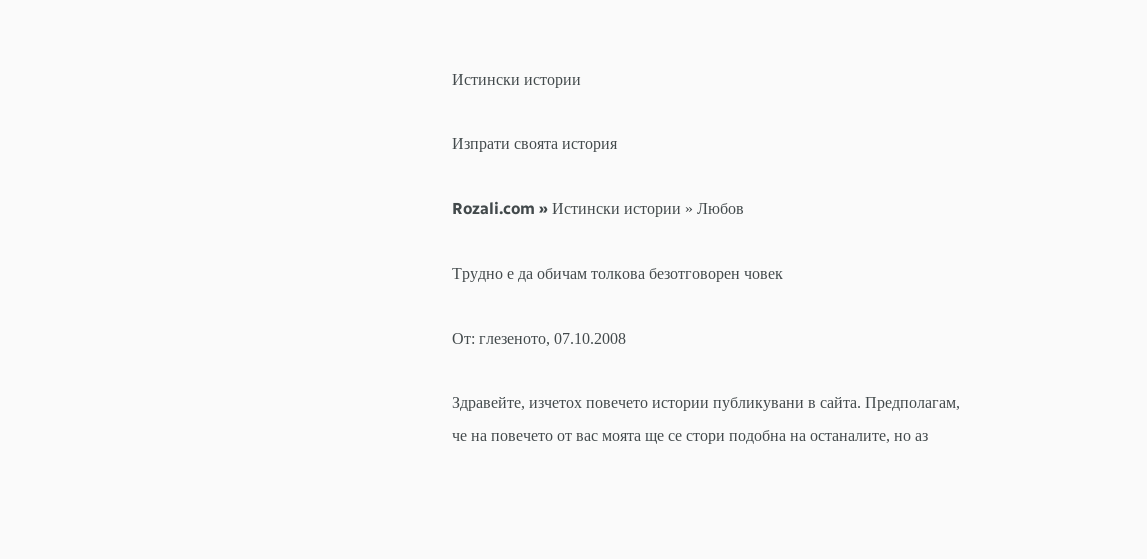Истински истории

Изпрати своята история

Rozali.com » Истински истории » Любов

Трудно е да обичам толкова безотговорен човек

От: глезеното, 07.10.2008

Здравейте, изчетох повечето истории публикувани в сайта. Предполагам, че на повечето от вас моята ще се стори подобна на останалите, но аз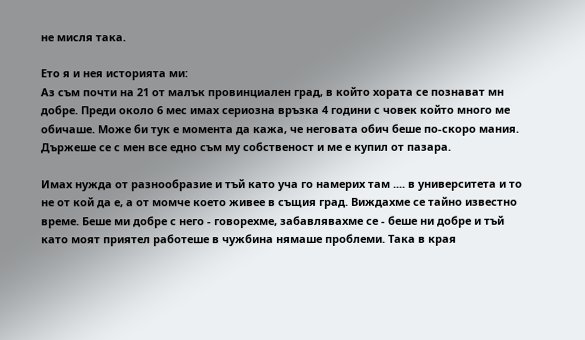не мисля така.

Ето я и нея историята ми:
Аз съм почти на 21 от малък провинциален град, в който хората се познават мн добре. Преди около 6 мес имах сериозна връзка 4 години с човек който много ме обичаше. Може би тук е момента да кажа, че неговата обич беше по-скоро мания. Държеше се с мен все едно съм му собственост и ме е купил от пазара.

Имах нужда от разнообразие и тъй като уча го намерих там .... в университета и то не от кой да е, а от момче което живее в същия град. Виждахме се тайно известно време. Беше ми добре с него - говорехме, забавлявахме се - беше ни добре и тъй като моят приятел работеше в чужбина нямаше проблеми. Така в края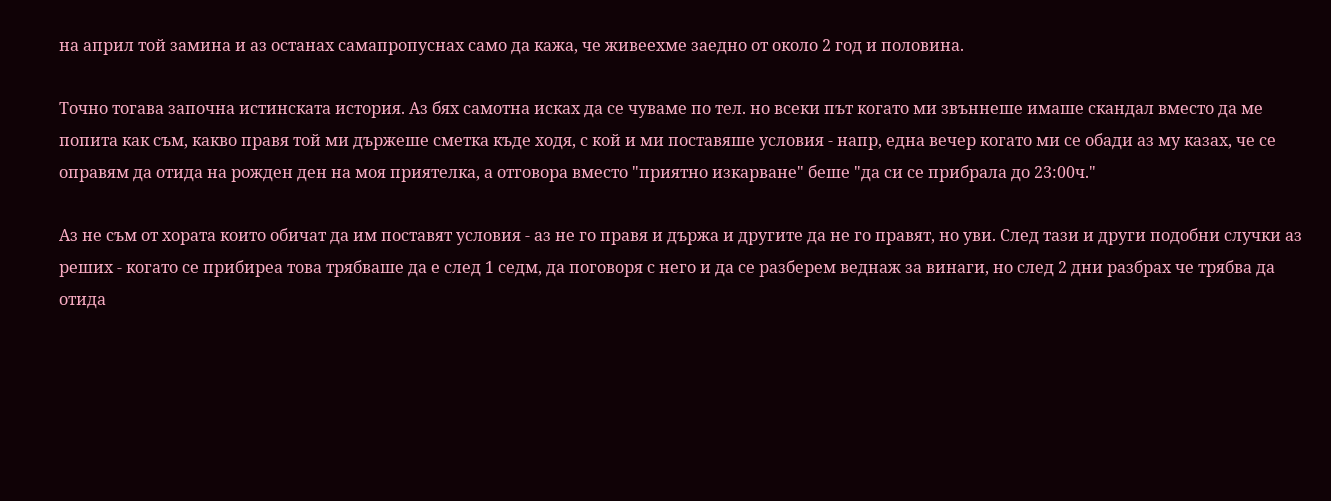на април той замина и аз останах самапропуснах само да кажа, че живеехме заедно от около 2 год и половина.

Точно тогава започна истинската история. Аз бях самотна исках да се чуваме по тел. но всеки път когато ми звъннеше имаше скандал вместо да ме попита как съм, какво правя той ми държеше сметка къде ходя, с кой и ми поставяше условия - напр, една вечер когато ми се обади аз му казах, че се оправям да отида на рожден ден на моя приятелка, а отговора вместо "приятно изкарване" беше "да си се прибрала до 23:00ч."

Аз не съм от хората които обичат да им поставят условия - аз не го правя и държа и другите да не го правят, но уви. След тази и други подобни случки аз реших - когато се прибиреа това трябваше да е след 1 седм, да поговоря с него и да се разберем веднаж за винаги, но след 2 дни разбрах че трябва да отида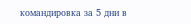командировка за 5 дни в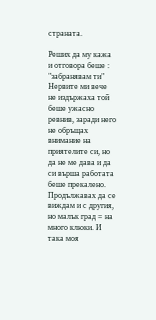страната.

Реших да му кажа и отговора беше : "забранявам ти" Нервите ми вече не издържаха той беше ужасно ревнив, заради него не обръщах внимание на приятелите си, но да не ме дава и да си върша работата беше прекалено. Продължавах да се виждам и с другия, но малък град = на много клюки. И така моя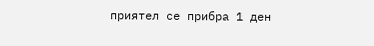приятел се прибра 1 ден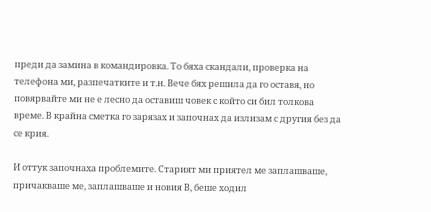преди да замина в командировка. То бяха скандали, проверка на телефона ми, разпечатките и т.н. Вече бях решила да го оставя, но повярвайте ми не е лесно да оставиш човек с който си бил толкова време. В крайна сметка го зарязах и започнах да излизам с другия без да се крия.

И оттук започнаха проблемите. Старият ми приятел ме заплашваше, причакваше ме, заплашваше и новия В, беше ходил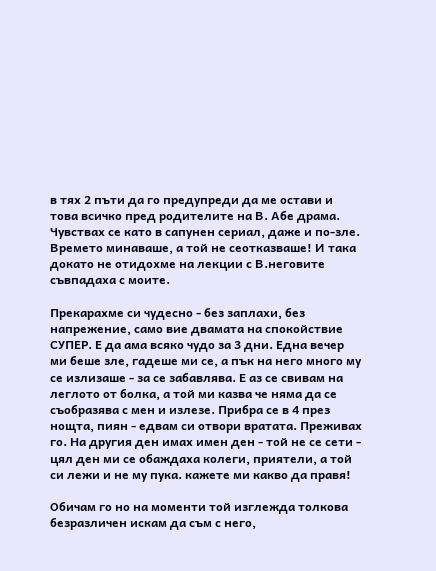в тях 2 пъти да го предупреди да ме остави и това всичко пред родителите на В. Абе драма. Чувствах се като в сапунен сериал, даже и по-зле. Времето минаваше, а той не сеотказваше! И така докато не отидохме на лекции с В.неговите съвпадаха с моите.

Прекарахме си чудесно - без заплахи, без напрежение, само вие двамата на спокойствие СУПЕР. Е да ама всяко чудо за 3 дни. Една вечер ми беше зле, гадеше ми се, а пък на него много му се излизаше - за се забавлява. Е аз се свивам на леглото от болка, а той ми казва че няма да се съобразява с мен и излезе. Прибра се в 4 през нощта, пиян - едвам си отвори вратата. Преживах го. На другия ден имах имен ден - той не се сети - цял ден ми се обаждаха колеги, приятели, а той си лежи и не му пука. кажете ми какво да правя!

Обичам го но на моменти той изглежда толкова безразличен искам да съм с него,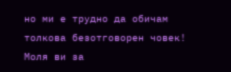но ми е трудно да обичам толкова безотговорен човек!
Моля ви за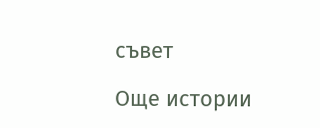съвет

Още истории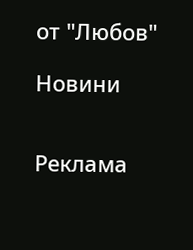от "Любов"

Новини


Реклама